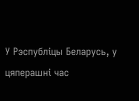У Рэспубліцы Беларусь, у цяперашні час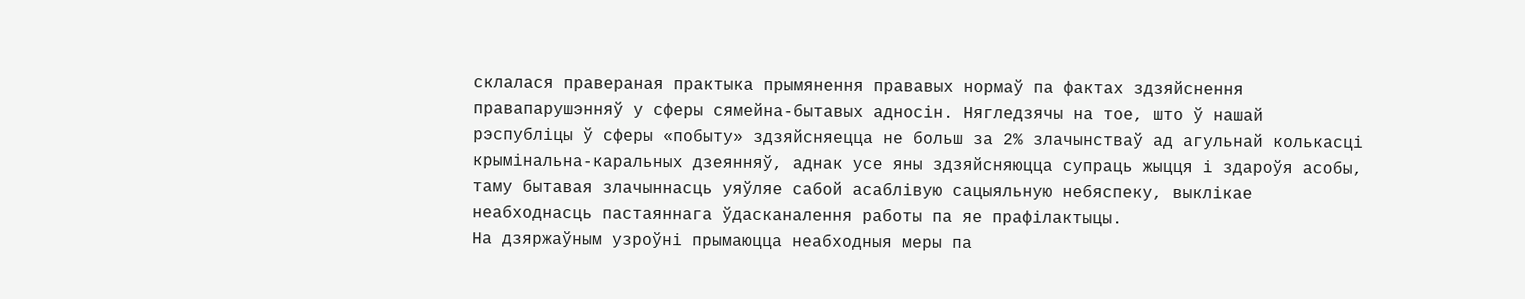склалася правераная практыка прымянення прававых нормаў па фактах здзяйснення правапарушэнняў у сферы сямейна-бытавых адносін. Нягледзячы на тое, што ў нашай рэспубліцы ў сферы «побыту» здзяйсняецца не больш за 2% злачынстваў ад агульнай колькасці крымінальна-каральных дзеянняў, аднак усе яны здзяйсняюцца супраць жыцця і здароўя асобы, таму бытавая злачыннасць уяўляе сабой асаблівую сацыяльную небяспеку, выклікае неабходнасць пастаяннага ўдасканалення работы па яе прафілактыцы.
На дзяржаўным узроўні прымаюцца неабходныя меры па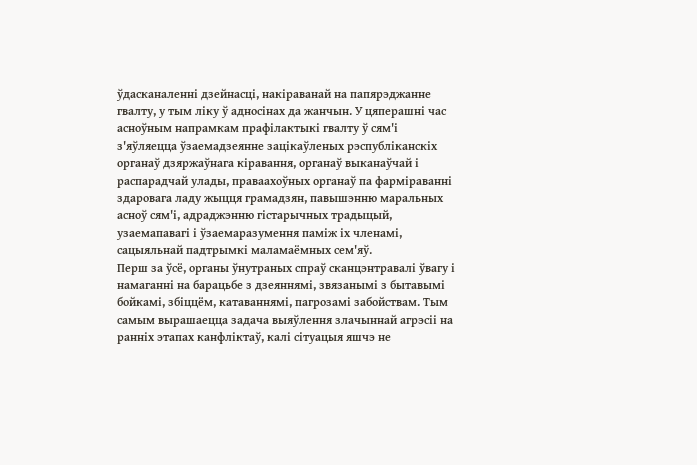ўдасканаленні дзейнасці, накіраванай на папярэджанне гвалту, у тым ліку ў адносінах да жанчын. У цяперашні час асноўным напрамкам прафілактыкі гвалту ў сям'і з'яўляецца ўзаемадзеянне зацікаўленых рэспубліканскіх органаў дзяржаўнага кіравання, органаў выканаўчай і распарадчай улады, праваахоўных органаў па фарміраванні здаровага ладу жыцця грамадзян, павышэнню маральных асноў сям'і, адраджэнню гістарычных традыцый, узаемапавагі і ўзаемаразумення паміж іх членамі, сацыяльнай падтрымкі маламаёмных сем'яў.
Перш за ўсё, органы ўнутраных спраў сканцэнтравалі ўвагу і намаганні на барацьбе з дзеяннямі, звязанымі з бытавымі бойкамі, збіццём, катаваннямі, пагрозамі забойствам. Тым самым вырашаецца задача выяўлення злачыннай агрэсіі на ранніх этапах канфліктаў, калі сітуацыя яшчэ не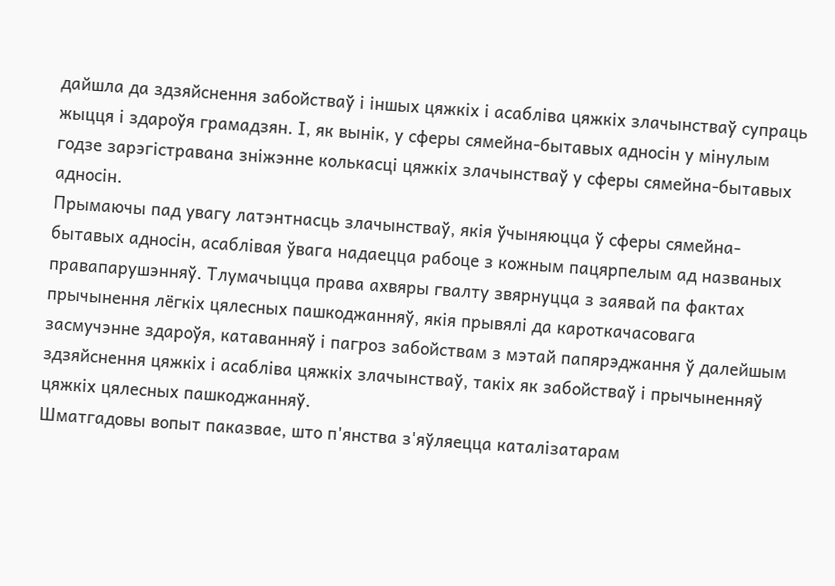дайшла да здзяйснення забойстваў і іншых цяжкіх і асабліва цяжкіх злачынстваў супраць жыцця і здароўя грамадзян. І, як вынік, у сферы сямейна-бытавых адносін у мінулым годзе зарэгістравана зніжэнне колькасці цяжкіх злачынстваў у сферы сямейна-бытавых адносін.
Прымаючы пад увагу латэнтнасць злачынстваў, якія ўчыняюцца ў сферы сямейна-бытавых адносін, асаблівая ўвага надаецца рабоце з кожным пацярпелым ад названых правапарушэнняў. Тлумачыцца права ахвяры гвалту звярнуцца з заявай па фактах прычынення лёгкіх цялесных пашкоджанняў, якія прывялі да кароткачасовага засмучэнне здароўя, катаванняў і пагроз забойствам з мэтай папярэджання ў далейшым здзяйснення цяжкіх і асабліва цяжкіх злачынстваў, такіх як забойстваў і прычыненняў цяжкіх цялесных пашкоджанняў.
Шматгадовы вопыт паказвае, што п'янства з'яўляецца каталізатарам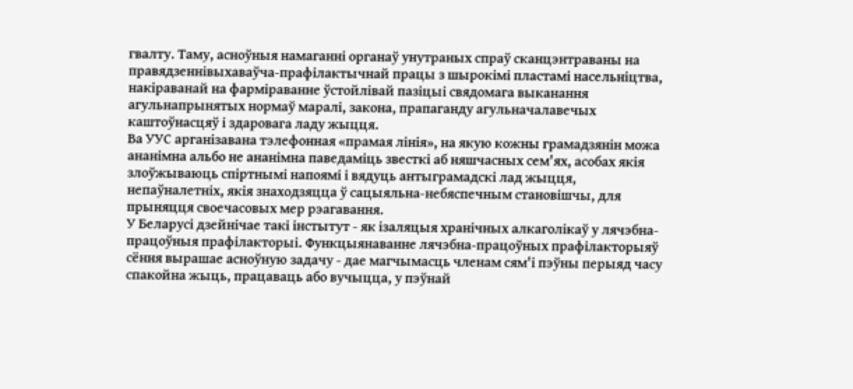гвалту. Таму, асноўныя намаганні органаў унутраных спраў сканцэнтраваны на правядзеннiвыхаваўча-прафілактычнай працы з шырокімі пластамі насельніцтва, накіраванай на фарміраванне ўстойлівай пазіцыі свядомага выканання агульнапрынятых нормаў маралі, закона, прапаганду агульначалавечых каштоўнасцяў і здаровага ладу жыцця.
Ва УУС арганізавана тэлефонная «прамая лінія», на якую кожны грамадзянін можа ананімна альбо не ананімна паведаміць звесткі аб няшчасных сем'ях, асобах якія злоўжываюць спіртнымі напоямі і вядуць антыграмадскі лад жыцця, непаўналетніх, якія знаходзяцца ў сацыяльна-небяспечным становішчы, для прыняцця своечасовых мер рэагавання.
У Беларусі дзейнічае такі інстытут - як ізаляцыя хранічных алкаголікаў у лячэбна-працоўныя прафілакторыі. Функцыянаванне лячэбна-працоўных прафілакторыяў сёння вырашае асноўную задачу - дае магчымасць членам сям'і пэўны перыяд часу спакойна жыць, працаваць або вучыцца, у пэўнай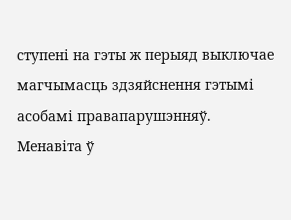ступені на гэты ж перыяд выключае магчымасць здзяйснення гэтымі асобамі правапарушэнняў.
Менавіта ў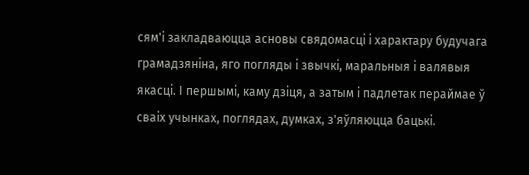сям'і закладваюцца асновы свядомасці і характару будучага грамадзяніна, яго погляды і звычкі, маральныя і валявыя якасці. І першымі, каму дзіця, а затым і падлетак пераймае ў сваіх учынках, поглядах, думках, з'яўляюцца бацькі.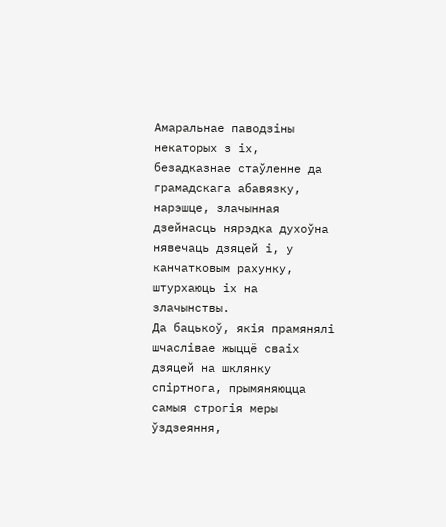Амаральнае паводзіны некаторых з іх, безадказнае стаўленне да грамадскага абавязку, нарэшце, злачынная дзейнасць нярэдка духоўна нявечаць дзяцей і, у канчатковым рахунку, штурхаюць іх на злачынствы.
Да бацькоў, якія прамянялі шчаслівае жыццё сваіх дзяцей на шклянку спіртнога, прымяняюцца самыя строгія меры ўздзеяння,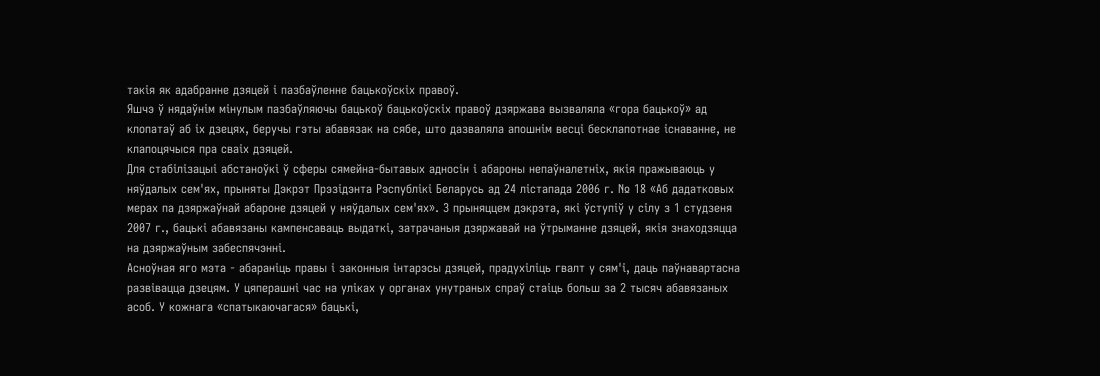такія як адабранне дзяцей і пазбаўленне бацькоўскіх правоў.
Яшчэ ў нядаўнім мінулым пазбаўляючы бацькоў бацькоўскіх правоў дзяржава вызваляла «гора бацькоў» ад клопатаў аб іх дзецях, беручы гэты абавязак на сябе, што дазваляла апошнім весці бесклапотнае існаванне, не клапоцячыся пра сваіх дзяцей.
Для стабілізацыі абстаноўкі ў сферы сямейна-бытавых адносін і абароны непаўналетніх, якія пражываюць у няўдалых сем'ях, прыняты Дэкрэт Прэзідэнта Рэспублікі Беларусь ад 24 лістапада 2006 г. № 18 «Аб дадатковых мерах па дзяржаўнай абароне дзяцей у няўдалых сем'ях». З прыняццем дэкрэта, які ўступіў у сілу з 1 студзеня 2007 г., бацькі абавязаны кампенсаваць выдаткі, затрачаныя дзяржавай на ўтрыманне дзяцей, якія знаходзяцца на дзяржаўным забеспячэнні.
Асноўная яго мэта - абараніць правы і законныя інтарэсы дзяцей, прадухіліць гвалт у сям'і, даць паўнавартасна развівацца дзецям. У цяперашні час на уліках у органах унутраных спраў стаiць больш за 2 тысяч абавязаных асоб. У кожнага «спатыкаючагася» бацькі,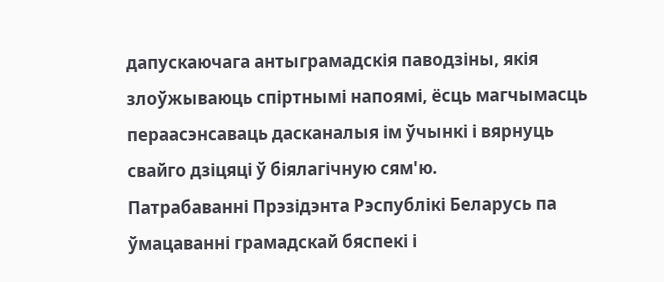дапускаючага антыграмадскія паводзіны, якія злоўжываюць спіртнымі напоямі, ёсць магчымасць пераасэнсаваць дасканалыя ім ўчынкі і вярнуць свайго дзіцяці ў біялагічную сям'ю.
Патрабаванні Прэзідэнта Рэспублікі Беларусь па ўмацаванні грамадскай бяспекі і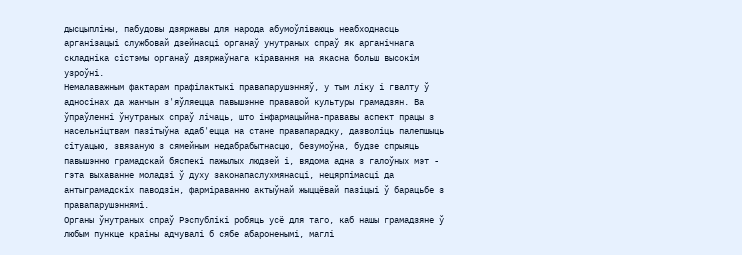дысцыпліны, пабудовы дзяржавы для народа абумоўліваюць неабходнасць арганізацыі службовай дзейнасці органаў унутраных спраў як арганічнага складніка сістэмы органаў дзяржаўнага кіравання на якасна больш высокім узроўні.
Немалаважным фактарам прафілактыкі правапарушэнняў, у тым ліку і гвалту ў адносінах да жанчын з'яўляецца павышэнне прававой культуры грамадзян. Ва ўпраўленні ўнутраных спраў лічаць, што інфармацыйна-прававы аспект працы з насельніцтвам пазітыўна адаб'ецца на стане правапарадку, дазволіць палепшыць сітуацыю, звязаную з сямейным недабрабытнасцю, безумоўна, будзе спрыяць павышэнню грамадскай бяспекі пажылых людзей і, вядома адна з галоўных мэт - гэта выхаванне моладзі ў духу законапаслухмянасці, нецярпімасці да антыграмадскіх паводзін, фарміраванню актыўнай жыццёвай пазіцыі ў барацьбе з правапарушэннямі.
Органы ўнутраных спраў Рэспублікі робяць усё для таго, каб нашы грамадзяне ў любым пункце краіны адчувалі б сябе абароненымі, маглі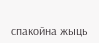спакойна жыць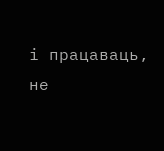і працаваць, не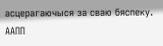асцерагаючыся за сваю бяспеку.
ААПП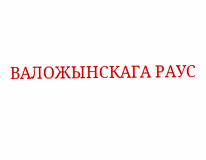ВАЛОЖЫНСКАГА РАУС